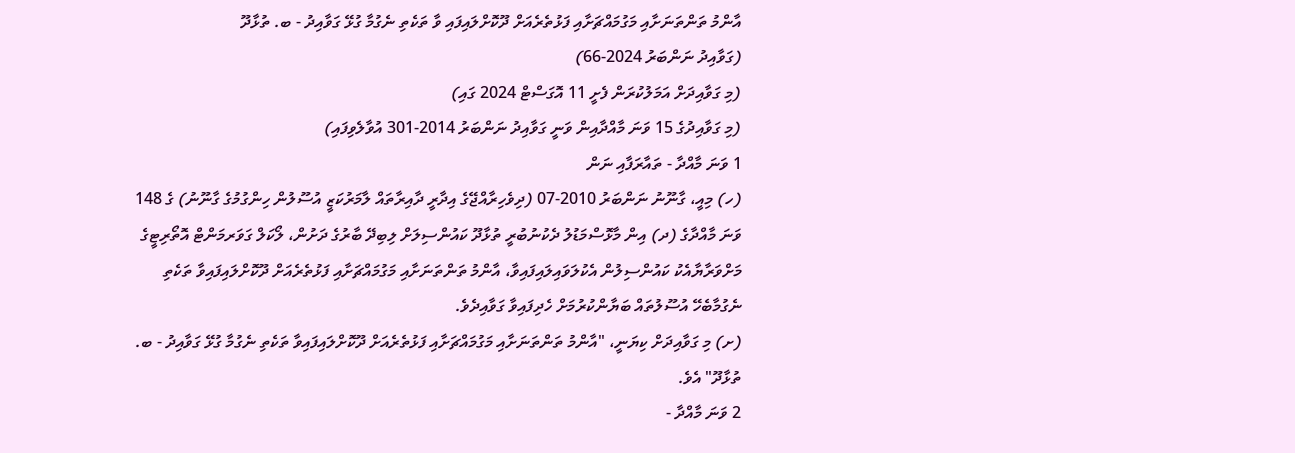އާންމު ތަންތަނަށާއި މަގުމައްޗަށާއި ފަޅުތެރެއަށް ދޫކޮށްލައިފައި ވާ ތަކެތި ނެގުމާ ގުޅޭ ގަވާއިދު - ބ. ތުޅާދޫ
(ގަވާއިދު ނަންބަރު 2024-66)
(މި ގަވާއިދަށް އަމަލުކުރަން ފެށީ 11 އޮގަސްޓް 2024 ގައި)
(މި ގަވާއިދުގެ 15 ވަނަ މާއްދާއިން ވަނީ ގަވާއިދު ނަންބަރު 2014-301 އުވާލެވިފައި)
1 ވަނަ މާއްދާ - ތައާރަފާއި ނަން
(ހ) މިއީ، ގާނޫނު ނަންބަރު 2010-07 (ދިވެހިރާއްޖޭގެ އިދާރީ ދާއިރާތައް ލާމަރުކަޒީ އުސޫލުން ހިންގުމުގެ ގާނޫނު) ގެ 148 ވަނަ މާއްދާގެ (ދ) އިން މާޅޮސްމަޑުލު ދެކުނުބުރީ ތުޅާދޫ ކައުންސިލަށް ލިބިދޭ ބާރުގެ ދަށުން، ލޯކަލް ގަވަރމަންޓް އޮތޯރިޓީގެ މަށްވަރާޔާއެކު ކައުންސިލުން އެކުލަވައިލައިފައިވާ، އާންމު ތަންތަނަށާއި މަގުމައްޗަށާއި ފަޅުތެރެއަށް ދޫކޮށްލައިފައިވާ ތަކެތި ނެގުމާބެހޭ އުސޫލުތައް ބަޔާންކުރުމަށް ހެދިފައިވާ ގަވާއިދެވެ.
(ށ) މި ގަވާއިދަށް ކިޔަނީ، "އާންމު ތަންތަނަށާއި މަގުމައްޗަށާއި ފަޅުތެރެއަށް ދޫކޮށްލައިފައިވާ ތަކެތި ނެގުމާ ގުޅޭ ގަވާއިދު - ބ. ތުޅާދޫ" އެވެ.
2 ވަނަ މާއްދާ -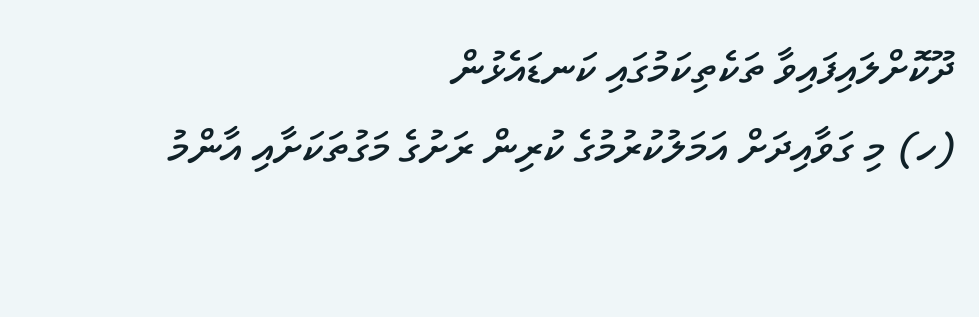ދޫކޮށްލައިފައިވާ ތަކެތިކަމުގައި ކަނޑައެޅުން
(ހ) މި ގަވާއިދަށް އަމަލުކުރުމުގެ ކުރިން ރަށުގެ މަގުތަކަށާއި އާންމު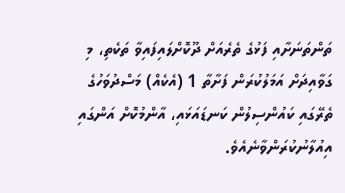ތަންތަނަށާއި ފަޅުގެ ތެރެއަށް ދޫކޮށްލައިފައިވާ ތަކެތި، މި ގަވާއިދަށް އަމަލުކުރަން ފަށާތާ 1 (އެކެއް) މަސްދުވަހުގެ ތެރޭގައި ކައުންސިލުން ކަނޑައަޅައި، އާންމުކޮށް އަންގައި އިއުލާނުކުރަންވާނެއެވެ.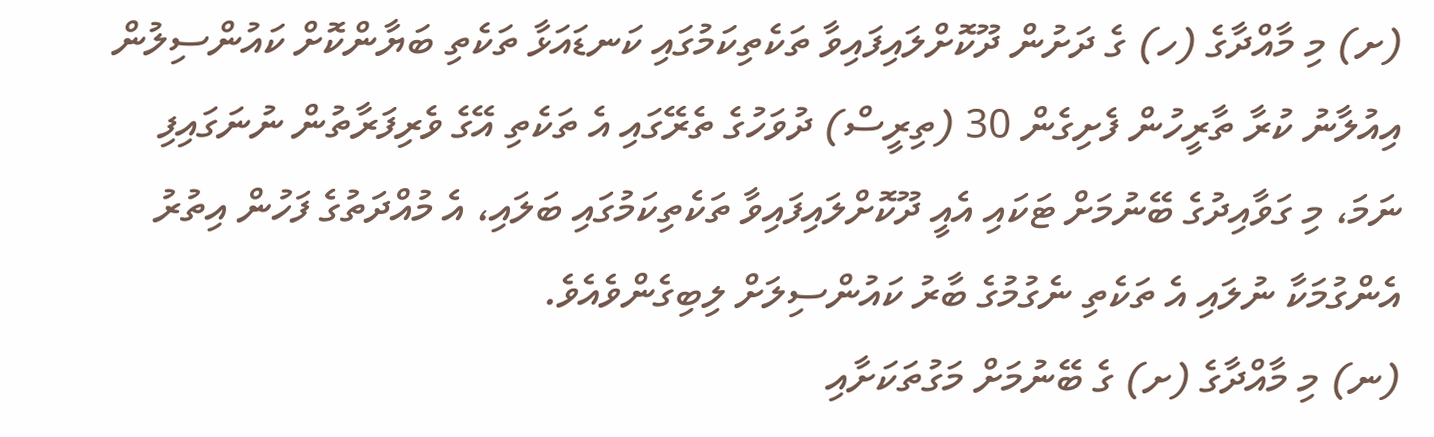(ށ) މި މާއްދާގެ (ހ) ގެ ދަށުން ދޫކޮށްލައިފައިވާ ތަކެތިކަމުގައި ކަނޑައަޅާ ތަކެތި ބަޔާންކޮށް ކައުންސިލުން އިއުލާނު ކުރާ ތާރީހުން ފެށިގެން 30 (ތިރީސް) ދުވަހުގެ ތެރޭގައި އެ ތަކެތި އޭގެ ވެރިފަރާތުން ނުނަގައިފި ނަމަ، މި ގަވާއިދުގެ ބޭނުމަށް ޓަކައި އެއީ ދޫކޮށްލައިފައިވާ ތަކެތިކަމުގައި ބަލައި، އެ މުއްދަތުގެ ފަހުން އިތުރު އެންގުމަކާ ނުލައި އެ ތަކެތި ނެގުމުގެ ބާރު ކައުންސިލަށް ލިބިގެންވެއެވެ.
(ނ) މި މާއްދާގެ (ށ) ގެ ބޭނުމަށް މަގުތަކަށާއި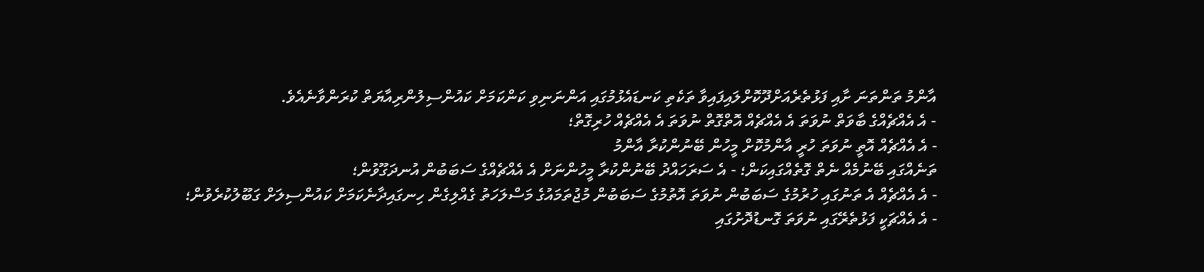އާންމު ތަންތަނަ ށާއި ފަޅުތެރެއަށްދޫކޮށްލައިފައިވާ ތަކެތި ކަނޑައެޅުމުގައި އަންނަނިވި ކަންކަމަށް ކައުންސިލުންރިއާޔަތް ކުރަންވާނެއެވެ.
- އެ އެއްޗެއްގެ ބާވަތް ނުވަތަ އެ އެއްޗެއް އޮތްގޮތް ނުވަތަ އެ އެއްޗެއް ހުރިގޮތް؛
- އެ އެއްޗެއް އޮތީ ނުވަތަ ހުރީ އާންމުކޮށް މީހުން ބޭނުންކުރާ އާންމު
ތަނެއްގައި ބޭނުމެއް ނެތް ގޮތެއްގައިކަން؛ - އެ ސަރަހައްދު ބޭނުންކުރާ މީހުންނަށް އެ އެއްޗެއްގެ ސަބަބުން އުނދަގޫވުން؛
- އެ އެއްޗެއް އެ ތަނުގައި ހުރުމުގެ ސަބަބުން ނުވަތަ އޮތުމުގެ ސަބަބުން މުޖުތަމައުގެ މަސްލަހަތު ގެއްލިގެން ހިނގައިދާނެކަމަށް ކައުންސިލަށް ގަބޫލުކުރެވުން؛
- އެ އެއްޗަކީ ފަޅުތެރޭގައި ނުވަތަ ގޮނޑުދޮށުގައި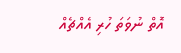އޮތް ނުވަތަ ހުރި އެއްޗެއް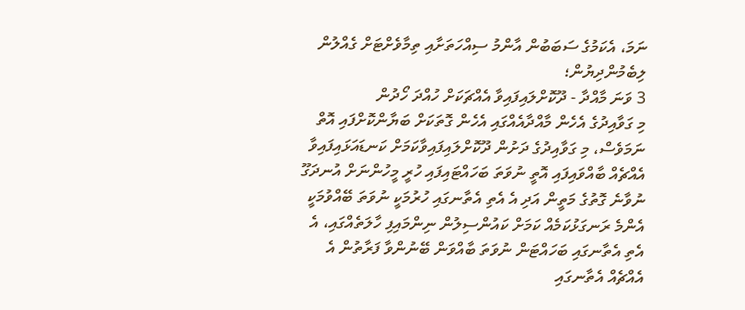ނަމަ، އެކަމުގެ ސަބަބުން އާންމު ސިއްހަތަށާއި ތިމާވެށްޓަށް ގެއްލުން ލިބެމުންދިޔުން؛
3 ވަނަ މާއްދާ - ދޫކޮށްލައިފައިވާ އެއްޗަކަށް ހުއްދަ ހޯދުން
މި ގަވާއިދުގެ އެހެން މާއްދާއެއްގައި އެހެން ގޮތަކަށް ބަޔާންކޮށްފައި އޮތް ނަމަވެސް، މި ގަވާއިދުގެ ދަށުން ދޫކޮށްލައިފައިވާކަމަށް ކަނޑައަޅައިފައިވާ އެއްޗެއް ބާއްވައިފައި އޮތީ ނުވަތަ ބަހައްޓައިފައި ހުރީ މީހުންނަށް އުނދަގޫ ނުވާނެ ގޮތުގެ މަތީން އަދި އެ އެތި އެތާނގައި ހުރުމަކީ ނުވަތަ ބޭއްވުމަކީ އެންމެ ރަނގަޅުކަމެއް ކަމަށް ކައުންސިލުން ނިންމައިފި ހާލަތެއްގައި، އެ އެތި އެތާނގައި ބަހައްޓަން ނުވަތަ ބާއްވަން ބޭނުންވާ ފަރާތުން އެ އެއްޗެއް އެތާނގައި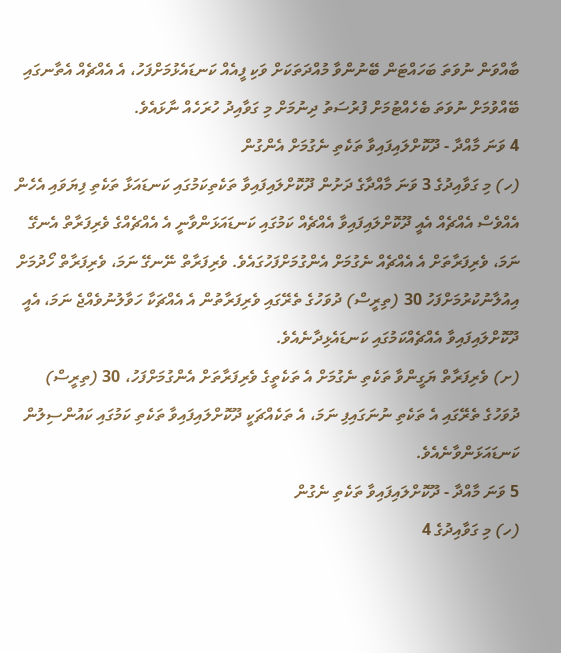ބާއްވަން ނުވަތަ ބަހައްޓަން ބޭނުންވާ މުއްދަތަކަށް ވަކި ފީއެއް ކަނޑައެޅުމަށްފަހު، އެ އެއްޗެއް އެތާނގައި ބޭއްވުމަށް ނުވަތަ ބެހެއްޓުމަށް ފުރުސަތު ދިނުމަށް މި ގަވާއިދު ހުރަހެއް ނާޅައެވެ.
4 ވަނަ މާއްދާ - ދޫކޮށްލައިފައިވާ ތަކެތި ނެގުމަށް އެންގުން
(ހ) މި ގަވާއިދުގެ 3 ވަނަ މާއްދާގެ ދަށުން ދޫކޮށްލައިފައިވާ ތަކެތިކަމުގައި ކަނޑައަޅާ ތަކެތި ފިޔަވައި އެހެން އެއްވެސް އެއްޗެއް އެއީ ދޫކޮށްލައިފައިވާ އެއްޗެއް ކަމުގައި ކަނޑައަޅަންވާނީ އެ އެއްޗެއްގެ ވެރިފަރާތް އެނގޭ ނަމަ، ވެރިފަރާތަށް އެ އެއްޗެއް ނެގުމަށް އެންގުމަށްފަހުގައެވެ. ވެރިފަރާތް ނޭނގޭ ނަމަ، ވެރިފަރާތް ހޯދުމަށް އިއުލާނުކުރުމަށްފަހު 30 (ތިރީސް) ދުވަހުގެ ތެރޭގައި ވެރިފަރާތުން އެ އެއްޗަކާ ހަވާލުނުވެއްޖެ ނަމަ، އެއީ ދޫކޮށްލައިފައިވާ އެއްޗެއްކަމުގައި ކަނޑައެޅިދާނެއެވެ.
(ށ) ވެރިފަރާތް ޔަގީންވާ ތަކެތި ނެގުމަށް އެ ތަކެތީގެ ވެރިފަރާތަށް އެންގުމަށްފަހު، 30 (ތިރީސް) ދުވަހުގެ ތެރޭގައި އެ ތަކެތި ނުނަގައިފި ނަމަ، އެ ތަކެއްޗަކީ ދޫކޮށްލައިފައިވާ ތަކެތި ކަމުގައި ކައުންސިލުން ކަނޑައަޅަންވާނެއެވެ.
5 ވަނަ މާއްދާ - ދޫކޮށްލައިފައިވާ ތަކެތި ނެގުން
(ހ) މި ގަވާއިދުގެ 4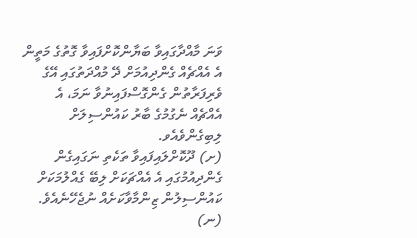ވަނަ މާއްދާގައިވާ ބަޔާންކޮށްފައިވާ ގޮތުގެ މަތީން އެ އެއްޗެއް ގެންދިއުމަށް ދޭ މުއްދަތުގައި އޭގެ ވެރިފަރާތުން ގެންގޮސްފައިނުވާ ނަމަ، އެ އެއްޗެއް ނެގުމުގެ ބާރު ކައުންސިލަށް ލިބިގެންވެއެވ.
(ށ) ދޫކޮށްލައިފައިވާ ތަކެތި ނަގައިގެން ގެންދިއުމުގައި އެ އެއްޗަކަށް ލިބޭ ގެއްލުމަކަށް ކައުންސިލުން ޒިންމާވާކަށެއް ނުޖެހޭނެއެވެ.
(ނ)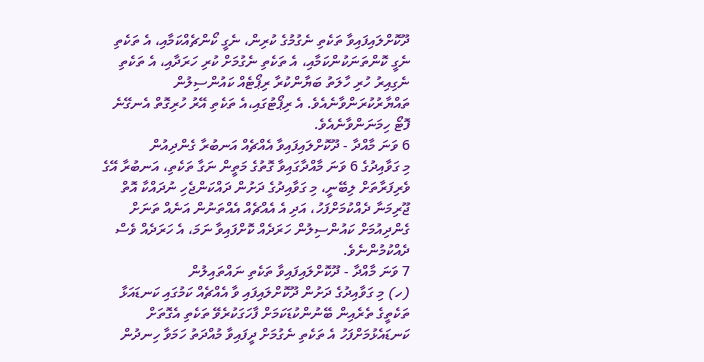ދޫކޮށްލައިފައިވާ ތަކެތި ނެގުމުގެ ކުރިން، ނެގީ ކޯންޗެއްކަމާއި، އެ ތަކެތި ނެގީ ކޮންތަނަކުންކަމާއި، އެ ތަކެތި ނެގުމަށް ކުރި ހަރަދާއި، އެ ތަކެތި ނެގިއިރު ހުރި ހާލަތު ބަޔާންކުރާ ރިޕޯޓެއް ކައުންސިލުން ތައްޔާރުކުރަންވާނެއެވެ. އެ ރިޕޯޓުގައި،އެ ތަކެތި އޭރު ހުރިގޮތް އެނގޭނެ ފޮޓޯ ހިމަނަންވާނެއެވެ.
6 ވަނަ މާއްދާ - ދޫކޮށްލައިފައިވާ އެއްޗެއް އަނބުރާ ގެންދިއުން
މި ގަވާއިދުގެ 6 ވަނަ މާއްދާގައިވާ ގޮތުގެ މަތީން ނަގާ ތަކެތި، އަނބުރާ އޭގެ ވެރިފަރާތަށް ލިބޭނީ، މި ގަވާއިދުގެ ދަށުން ދައްކަންޖެހި ނުދައްކާ އޮތް ޖޫރިމަނާ ދެއްކުމަށްފަހު، އަދި އެ އެއްޗެއް އެއްތަނުން އަނެއް ތަނަށް ގެންދިއުމަށް ކައުންސިލުން ހަރަދެއް ކޮށްފައިވާ ނަމަ، އެ ހަރަދެއް ވެސް ދެއްކުމުންނެވެ.
7 ވަނަ މާއްދާ - ދޫކޮށްލައިފައިވާ ތަކެތި ނައްތައިލުން
(ހ) މި ގަވާއިދުގެ ދަށުން ދޫކޮށްލައިފައި ވާ އެއްޗެއް ކަމުގައި ކަނޑައަޅާ ތަކެތީގެ ތެރެއިން ބޭނުންކުޑަކަމަށް ފާހަގަކުރެވޭ ތަކެތި އެގޮތަށް ކަނޑައެޅުމަށްފަހު އެ ތަކެތި ނެގުމަށް ދީފައިވާ މުއްދަތު ހަމަވާ ހިނދުން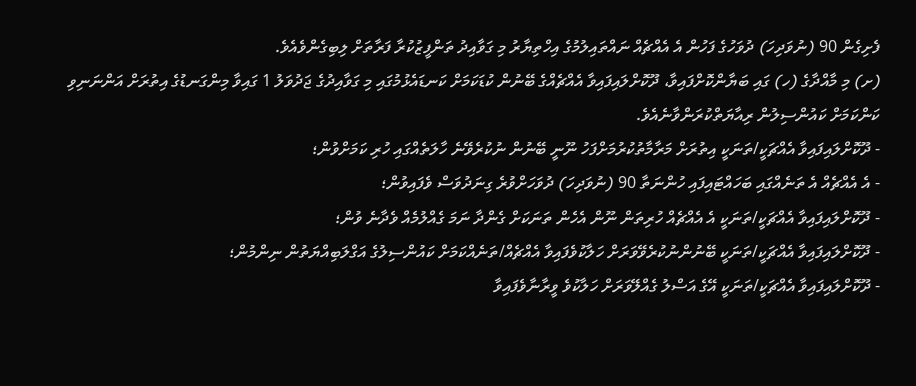ފެށިގެން 90 (ނުވަދިހަ) ދުވަހުގެ ފަހުން އެ އެއްޗެއް ނައްތައިލުމުގެ އިހްތިޔާރު މި ގަވާއިދު ތަންފީޒުކުރާ ފަރާތަށް ލިބިގެންވެއެވެ.
(ށ) މި މާއްދާގެ (ހ) ގައި ބަޔާންކޮށްފައިވާ، ދޫކޮށްލައިފައިވާ އެއްޗެއްގެ ބޭނުން ކުޑަކަމަށް ކަނޑައެޅުމުގައި މި ގަވާއިދުގެ ޖަދުވަލު 1 ގައިވާ މިންގަނޑުގެ އިތުރަށް އަންނަނިވި ކަންކަމަށް ކައުންސިލުން ރިއާޔަތްކުރަންވާނެއެވެ.
- ދޫކޮށްލައިފައިވާ އެއްޗަކީ/ތަނަކީ އިތުރަށް މަރާމާތުކުރުމަށްފަހު ނޫނީ ބޭނުން ނުކުރެވޭނެ ހާލަތެއްގައި ހުރި ކަމަށްވުން؛
- އެ އެއްޗެއް އެ ތަނެއްގައި ބަހައްޓައިފައި ހުންނަތާ 90 (ނުވަދިހަ) ދުވަހަށްވުރެ ގިނަދުވަސް ވެފައިވުން؛
- ދޫކޮށްލައިފައިވާ އެއްޗަކީ/ތަނަކީ އެ އެއްޗެއް ހުރިތަން ނޫން އެހެން ތަނަކަށް ގެންދާ ނަމަ ގެއްލުމެއް ވެދާނެ ވުން؛
- ދޫކޮށްލައިފައިވާ އެއްޗަކީ/ތަނަކީ ބޭނުންނުކުރެވޭވަރަށް ހަލާކުވެފައިވާ އެއްޗެއް/ތަނެއްކަމަށް ކައުންސިލުގެ އަގްލަބިއްޔަތުން ނިންމުން؛
- ދޫކޮށްލައިފައިވާ އެއްޗަކީ/ތަނަކީ އޭގެ އަސްލު ގެއްލޭވަރަށް ހަލާކުވެ ވީރާނާވެފައިވާ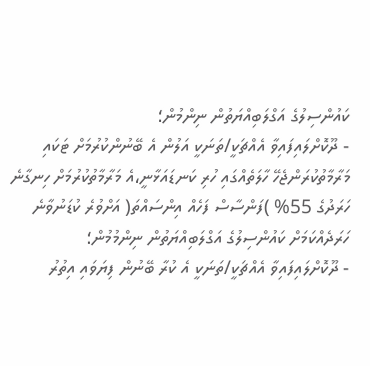ކައުންސިލުގެ އަގްލަބިއްޔަތުން ނިންމުން؛
- ދޫކޮށްލައިފައިވާ އެއްޗަކީ/ތަނަކީ އަލުން އެ ބޭނުންކުރުމަށް ޓަކައި މަރާމާތުކުރަންޖެހޭ ހާލަތެއްގައި ހުރި ކަނޑައަޅާނީ،އެ މަރާމާތުކުރުމަށް ހިނގާނެ ހަރަދުގެ 55% )ފަންސާސް ފަހެއް އިންސައްތަ( އަށްވުރެ ކުޑަނުވާނެ ހަރަދެއްކަމަށް ކައުންސިލުގެ އަގްލަބިއްޔަތުން ނިންމުމުން؛
- ދޫކޮށްލައިފައިވާ އެއްޗަކީ/ތަނަކީ އެ ކުރާ ބޭނުން ފިޔަވައި އިތުރު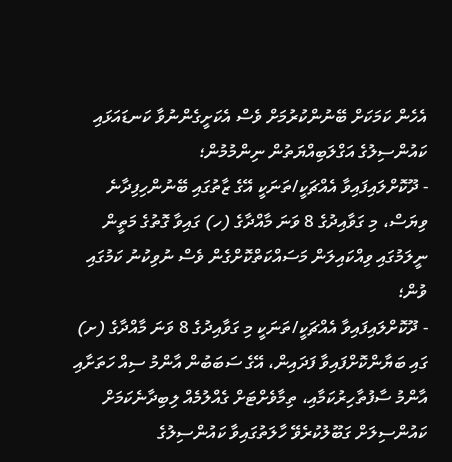އެހެން ކަމަކަށް ބޭނުންކުރުމަށް ވެސް އެކަށީގެންނުވާ ކަނޑައަޅައި ކައުންސިލުގެ އަގްލަބިއްޔަތުން ނިންމުމުން؛
- ދޫކޮށްލައިފައިވާ އެއްޗަކީ/ތަނަކީ އޭގެ ޒާތުގައި ބޭނުންހިފިދާނެ ވިޔަސް، މި ގަވާއިދުގެ 8 ވަނަ މާއްދާގެ (ހ) ގައިވާ ގޮތުގެ މަތީން ނީލަމުގައި ވިއްކައިލަން މަސައްކަތްކޮށްގެން ވެސް ނުވިކުނު ކަމުގައި ވުން؛
- ދޫކޮށްލައިފައިވާ އެއްޗަކީ/ތަނަކީ މި ގަވާއިދުގެ 8 ވަނަ މާއްދާގެ (ށ) ގައި ބަޔާންކޮށްފައިވާ ފަދައިން، އޭގެ ސަބަބުން އާންމު ސިއް ހަތަށާއި އާންމު ސާފުތާހިރުކަމާއި، ތިމާވެށްޓަށް ގެއްލުމެއް ލިބިދާނެކަމަށް ކައުންސިލަށް ގަބޫލުކުރެވޭ ހާލަތުގައިވާ ކައުންސިލުގެ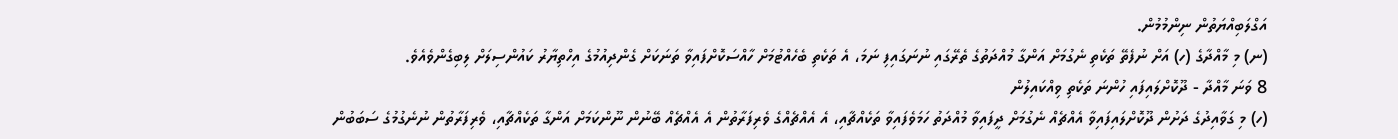އަގްލަބިއްޔަތުން ނިންމުމުން.
(ނ) މި މާއްދާގެ (ހ) އަށް ނުފެތޭ ތަކެތި ނެގުމަށް އަންގާ މުއްދަތުގެ ތެރޭގައި ނުނަގައިފި ނަމަ، އެ ތަކެތި ބެހެއްޓުމަށް ހާއްސަކޮށްފައިވާ ތަނަކަށް ގެންދިއުމުގެ އިހްތިޔާރު ކައުންސިލަށް ލިބިގެންވެއެވެ.
8 ވަނަ މާއްދާ - ދޫކޮށްލައިފައި ހުންނަ ތަކެތި ވިއްކައިލުން
(ހ) މި ގަވާއިދުގެ ދަށުން ދޫކޮށްލައިފައިވާ އެއްޗެއް ނެގުމަށް ދީފައިވާ މުއްދަތު ހަމަވެފައިވާ ތަކެއްޗާއި، އެ އެއްޗެއްގެ ވެރިފަރާތުން އެ އެއްޗެއް ބޭނުން ނޫންކަމަށް އަންގާ ތަކެއްޗާއި، ވެރިފަރާތުން ނުނެގުމުގެ ސަބަބުން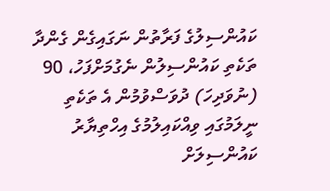ކައުންސިލުގެ ފަރާތުން ނަގައިގެން ގެންދާ ތަކެތި ކައުންސިލުން ނެގުމަށްފަހު، 90 (ނުވަދިހަ) ދުވަސްވުމުން އެ ތަކެތި ނީލަމުގައި ވިއްކައިލުމުގެ އިހްތިޔާރު ކައުންސިލަށް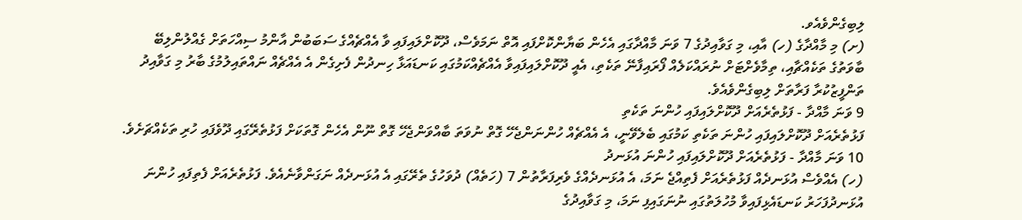ލިބިގެންވެއެވ.
(ށ) މި މާއްދާގެ (ހ) އާއި، މި ގަވާއިދުގެ 7 ވަނަ މާއްދާގައި އެހެން ބަޔާންކޮށްފައި އޮތް ނަމަވެސް، ދޫކޮށްލައިފައި ވާ އެއްޗެއްގެ ސަބަބުން އާންމު ސިއްހަތަށް ގެއްލުންލިބޭ ބާވަތުގެ ތަކެއްޗާއި، ތިމާވެށްޓަށް ނުރައްކަލެއް ފޯރައިފާނޭ ތަކެތި، އެއީ ދޫކޮށްލައިފައިވާ އެއްޗެއްކަމުގައި ކަނޑައަޅާ ހިނދުން ފެށިގެން އެ އެއްޗެއް ނައްތައިލުމުގެ ބާރު މި ގަވާއިދު ތަންފީޒުކުރާ ފަރާތަށް ލިބިގެންވެއެވެ.
9 ވަނަ މާއްދާ - ފަޅުތެރެއަށް ދޫކޮށްލައިފައި ހުންނަ ތަކެތި
ފަޅުތެރެއަށް ދޫކޮށްލައިފައި ހުންނަ ތަކެތި ކަމުގައި ބެލެވޭނީ، އެ އެއްޗެއް ހުންނަންޖެހޭ ގޮތް ނުވަތަ ބާއްވަންޖެހޭ ގޮތް ނޫން އެހެން ގޮތަކަށް ފަޅުތެރޭގައި ދޫވެފައި ހުރި ތަކެއްޗަށެވެ.
10 ވަނަ މާއްދާ - ފަޅުތެރެއަށް ދޫކޮށްލައިފައި ހުންނަ އުޅަނދު
(ހ) އެއްވެސް އުޅަނދެއް ފަޅުތެރެއަށް ފެތިއްޖެ ނަމަ، އެ އުޅަނދެއްގެ ވެރިފަރާތުން 7 (ހަތެއް) ދުވަހުގެ ތެރޭގައި އެ އުޅަނދެއް ނަގަންވާނެއެވެ. ފަޅުތެރެއަށް ފެތިފައި ހުންނަ އުޅަނދުފަހަރު ކަނޑައެޅިފައިވާ މުހުލަތުގައި ނުނަގައިފި ނަމަ، މި ގަވާއިދުގެ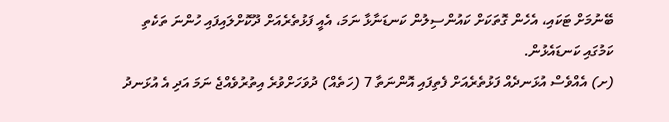ބޭނުމަށް ޓަކައި، އެހެން ގޮތަކަށް ކައުންސިލުން ކަނޑަނާޅާ ނަމަ، އެއީ ފަޅުތެރެއަށް ދޫކޮށްލައިފައި ހުންނަ ތަކެތި ކަމުގައި ކަނޑައެޅުން.
(ށ) އެއްވެސް އުޅަނދެއް ފަޅުތެރެއަށް ފެތިފައި އޮންނަތާ 7 (ހަތެއް) ދުވަހަށްވުރެ އިތުރުވެއްޖެ ނަމަ އަދި އެ އުޅަނދު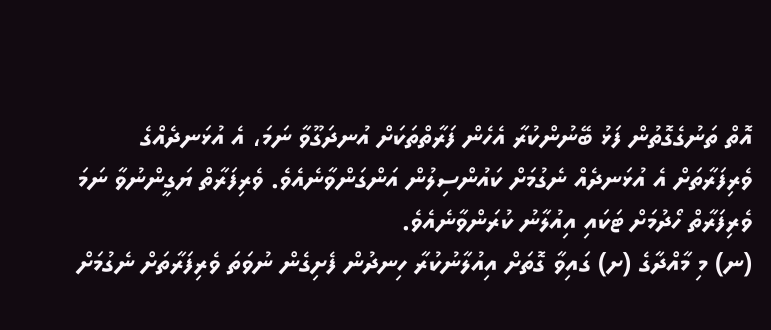އޮތް ތަނުގެގޮތުން ފަޅު ބޭނުންކުރާ އެހެން ފަރާތްތަކަށް އުނދަގޫވާ ނަމަ، އެ އުޅަނދެއްގެ ވެރިފަރާތަށް އެ އުޅަނދެއް ނެގުމަށް ކައުންސިލުން އަންގަންވާނެއެވެ. ވެރިފަރާތް ޔަގީންނުވާ ނަމަ ވެރިފަރާތް ހޯދުމަށް ޓަކައި އިއުލާނު ކުރަންވާނެއެވެ.
(ނ) މި މާއްދާގެ (ށ) ގައިވާ ގޮތަށް އިއުލާނުކުރާ ހިނދުން ފެށިގެން ނުވަތަ ވެރިފަރާތަށް ނެގުމަށް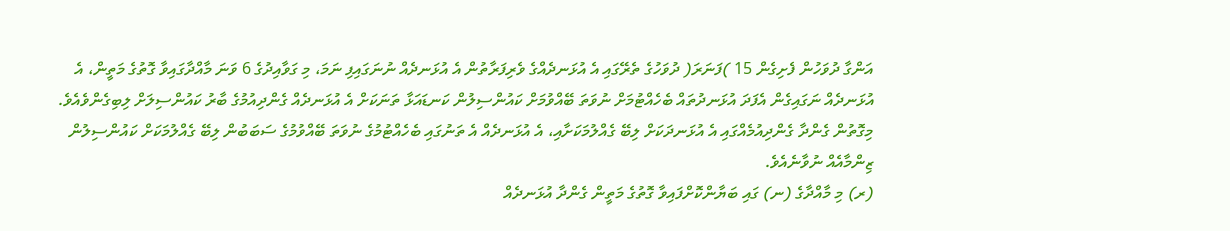އަންގާ ދުވަހުން ފެށިގެން 15 )ފަނަރަ( ދުވަހުގެ ތެރޭގައި އެ އުޅަނދެއްގެ ވެރިފަރާތުން އެ އުޅަނދެއް ނުނަގައިފި ނަމަ، މި ގަވާއިދުގެ 6 ވަނަ މާއްދާގައިވާ ގޮތުގެ މަތީން، އެ އުޅަނދެއް ނަގައިގެން އެފަދަ އުޅަނދުތައް ބެހެއްޓުމަށް ނުވަތަ ބޭއްވުމަށް ކައުންސިލުން ކަނޑައަޅާ ތަނަކަށް އެ އުޅަނދެއް ގެންދިއުމުގެ ބާރު ކައުންސިލަށް ލިބިގެންވެއެވެ. މިގޮތުން ގެންދާ ގެންދިއުމެއްގައި އެ އުޅަނދަކަށް ލިބޭ ގެއްލުމަކަށާއި، އެ އުޅަނދެއް އެ ތަނުގައި ބެހެއްޓުމުގެ ނުވަތަ ބޭއްވުމުގެ ސަބަބުން ލިބޭ ގެއްލުމަކަށް ކައުންސިލުން ޒިންމާއެއް ނުވާނެއެވެ.
(ރ) މި މާއްދާގެ (ނ) ގައި ބަޔާންކޮށްފައިވާ ގޮތުގެ މަތީން ގެންދާ އުޅަނދެއް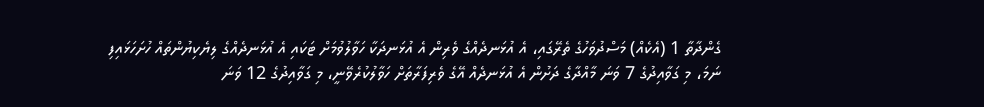ގެންދާތާ 1 (އެކެއް) މަސްދުވަހުގެ ތެރޭގައި، އެ އުޅަނދެއްގެ ވެރިން އެ އުޅަނދަކާ ހަވާލުވުމަށް ޓަކައި އެ އުޅަނދެއްގެ ލިޔެކިޔުންތައް ހުށަހަޅައިފި ނަމަ، މި ގަވާއިދުގެ 7 ވަނަ މާއްދާގެ ދަށުން އެ އުޅަނދެއް އޭގެ ވެރިފަރާތަށް ހަވާލުކުރެވޭނީ، މި ގަވާއިދުގެ 12 ވަނަ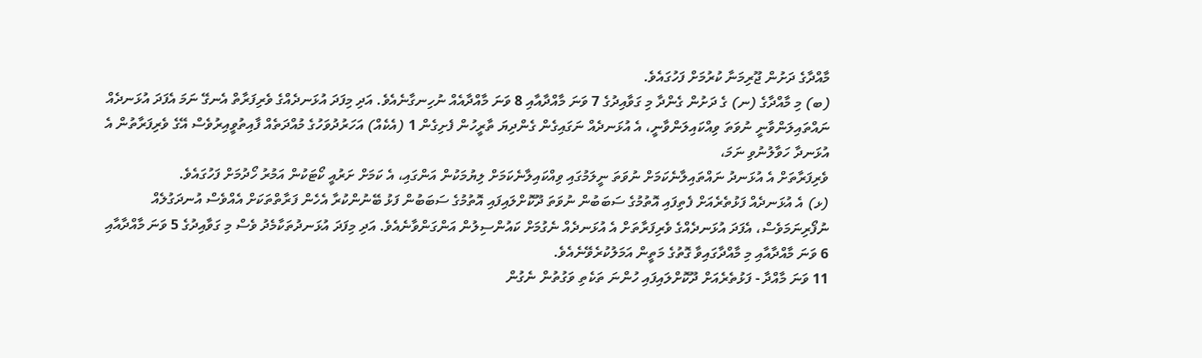މާއްދާގެ ދަށުން ޖޫރިމަނާ ކުރުމަށް ފަހުގައެވެ.
(ބ) މި މާއްދާގެ (ނ) ގެ ދަށުން ގެންދާ މި ގަވާއިދުގެ 7 ވަނަ މާއްދާއާއި 8 ވަނަ މާއްދާއެއް ނުހިނގާނެއެވެ. އަދި މިފަދަ އުޅަނދެއްގެ ވެރިފަރާތް އެނގޭ ނަމަ އެފަދަ އުޅަނދެއް ނައްތައިލަންވާނީ ނުވަތަ ވިއްކައިލަންވާނީ، އެ އުޅަނދެއް ނަގައިގެން ގެންދިޔަ ތާރީހުން ފެށިގެން 1 (އެކެއް) އަހަރުދުވަހުގެ މުއްދަތެއް ފާއިތުވީއިރުވެސް އޭގެ ވެރިފަރާތުން އެ އުޅަނދާ ހަވާލުނުވި ނަމަ،
ވެރިފަރާތަށް އެ އުޅަނދު ނައްތައިލާނެކަމަށް ނުވަތަ ނީލަމުގައި ވިއްކައިލާނެކަމަށް ލިޔުމަކުން އަންގައި، އެ ކަމަށް ށަރުއީ ކޯޓަކުން އަމުރު ހޯދުމަށް ފަހުގައެވެ.
(ޅ) އެ އުޅަނދެއް ފަޅުތެރެއަށް ފެތިފައި އޮތުމުގެ ސަބަބުން ނުވަތަ ދޫކޮށްލައިފައި އޮތުމުގެ ސަބަބުން ފަޅު ބޭނުންކުރާ އެހެން ފަރާތްތަކަށް އެއްވެސް އުނދަގުލެއް ނުފޯރިނަމަވެސް، އެފަދަ އުޅަނދެއްގެ ވެރިފަރާތަށް އެ އުޅަނދެއް ނެގުމަށް ކައުންސިލުން އަންގަންވާނެއެވެ. އަދި މިފަދަ އުޅަނދުތަކާމެދު ވެސް މި ގަވާއިދުގެ 5 ވަނަ މާއްދާއާއި 6 ވަނަ މާއްދާއާއި މި މާއްދާގައިވާ ގޮތުގެ މަތީން އަމަލުކުރެވޭނެއެވެ.
11 ވަނަ މާއްދާ - ފަޅުތެރެއަށް ދޫކޮށްލައިފައި ހުންނަ ތަކެތި ވަގުތުން ނެގުން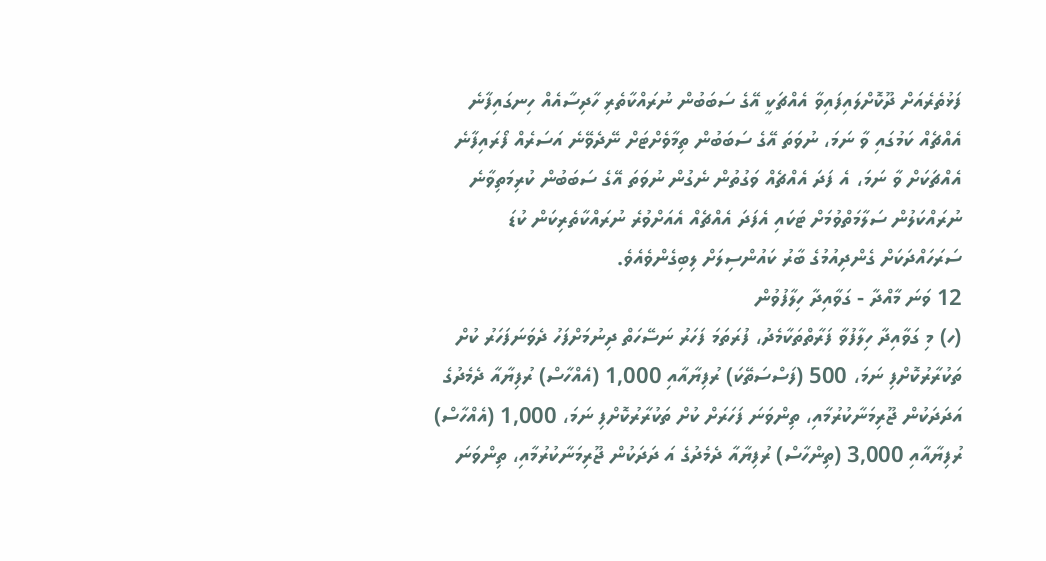ފަޅުތެރެއަށް ދޫކޮށްލައިފައިވާ އެއްޗަކީ އޭގެ ސަބަބުން ނުރައްކާތެރި ހާދިސާއެއް ހިނގައިފާނެ އެއްޗެއް ކަމުގައި ވާ ނަމަ، ނުވަތަ އޭގެ ސަބަބުން ތިމާވެށްޓަށް ނޭދެވޭނެ އަސަރެއް ފޯރައިފާނެ އެއްޗަކަށް ވާ ނަމަ، އެ ފަދަ އެއްޗެއް ވަގުތުން ނެގުން ނުވަތަ އޭގެ ސަބަބުން ކުރިމަތިވާނެ ނުރައްކަލުން ސަލާމަތްވުމަށް ޓަކައި އެފަދަ އެއްޗެއް އެއަށްވުރެ ނުރައްކާތެރިކަން ކުޑަ ސަރަހައްދަކަށް ގެންދިއުމުގެ ބާރު ކައުންސިލަށް ލިބިގެންވެއެވެ.
12 ވަނަ މާއްދާ - ގަވާއިދާ ހިލާފުވުން
(ހ) މި ގަވާއިދާ ހިލާފުވާ ފަރާތްތަކާމެދު، ފުރަތަމަ ފަހަރު ނަސޭހަތް ދިނުމަށްފަހު ދެވަނަފަހަރު ކުށް ތަކުރާރުކޮށްފި ނަމަ، 500 (ފަސްސަތޭކަ) ރުފިޔާއާއި 1,000 (އެއްހާސް) ރުފިޔާއާ ދެމެދުގެ އަދަދަކުން ޖޫރިމަނާކުރުމާއި، ތިންވަނަ ފަހަރަށް ކުށް ތަކުރާރުކޮށްފި ނަމަ، 1,000 (އެއްހާސް) ރުފިޔާއާއި 3,000 (ތިންހާސް) ރުފިޔާއާ ދެމެދުގެ އަ ދަދަކުން ޖޫރިމަނާކުރުމާއި، ތިންވަނަ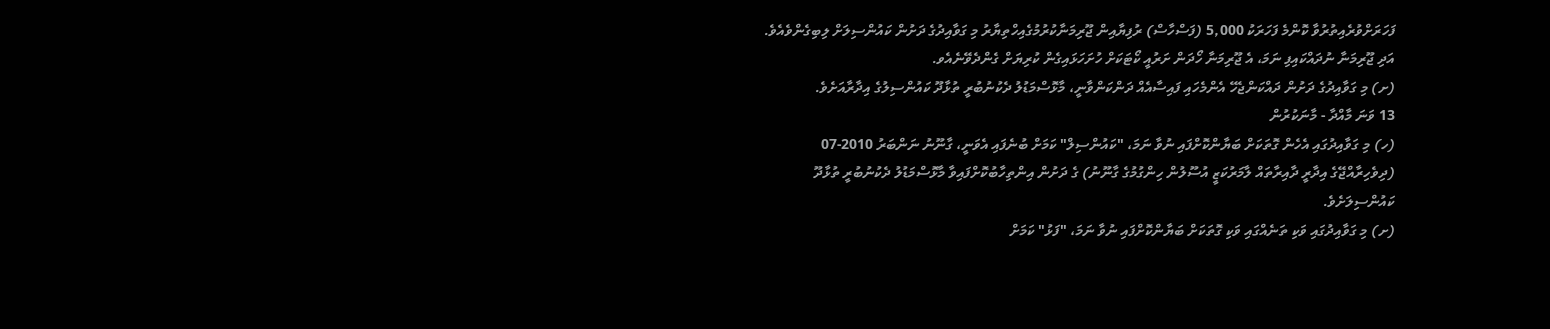ފަހަރަށްވުރެއިތުރުވާ ކޮންމެ ފަހަރަކު 5,000 (ފަސްހާސް) ރުފިޔާއިން ޖޫރިމަނާކުރުމުގެއިހްތިޔާރު މި ގަވާއިދުގެ ދަށުން ކައުންސިލަށް ލިބިގެންވެއެވެ. އަދި ޖޫރިމަނާ ނުދައްކައިފި ނަމަ، އެ ޖޫރިމަނާ ހޯދަން ށަރުއީ ކޯޓަކަށް ހުށަހަޅައިގެން ކުރިޔަށް ގެންދެވޭނެއެވ.
(ށ) މި ގަވާއިދުގެ ދަށުން ދައްކަންޖެހޭ އެންމެހައި ފައިސާއެއް ދަންކަންވާނީ، މާޅޮސްމަޑުލު ދެކުނުބުރީ ތުޅާދޫ ކައުންސިލުގެ އިދާރާއަށެވެ.
13 ވަނަ މާއްދާ - މާނަކުރުން
(ހ) މި ގަވާއިދުގައި އެހެން ގޮތަކަށް ބަޔާންކޮށްފައި ނުވާ ނަމަ، "ކައުންސިލް" ކަމަށް ބުނެފައި އެވަނީ، ގާނޫނު ނަންބަރު 2010-07 (ދިވެހިރާއްޖޭގެ އިދާރީ ދާއިރާތައް ލާމަރުކަޒީ އުސޫލުން ހިންގުމުގެ ގާނޫނު) ގެ ދަށުން އިންތިހާބުކޮށްފައިވާ މާޅޮސްމަޑުލު ދެކުނުބުރީ ތުޅާދޫ ކައުންސިލަށެވެ.
(ށ) މި ގަވާއިދުގައި ވަކި ތަނެއްގައި ވަކި ގޮތަކަށް ބަޔާންކޮށްފައި ނުވާ ނަމަ، "ފަޅު" ކަމަށް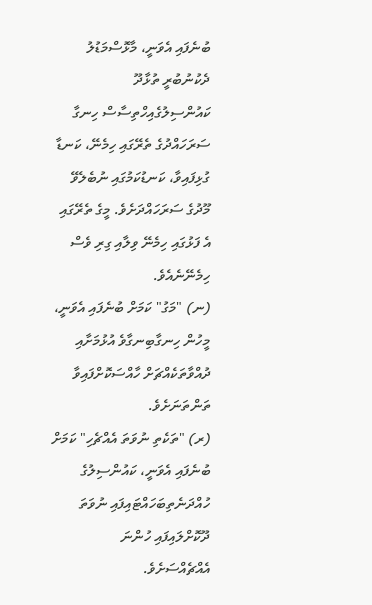ބުނެފައި އެވަނީ، މާޅޮސްމަޑުލު ދެކުނުބުރީ ތުޅާދޫ ކައުންސިލުގެއިހްތިސާސް ހިނގާ ސަރަހައްދުގެ ތެރޭގައި ހިމެނޭ، ކަނޑާ ގުޅިފައިވާ، ކަނޑުކަމުގައި ނުބެލެވޭ މޫދުގެ ސަރަހައްދަށެވެ. މީގެ ތެރޭގައި އެ ފަޅުގައި ހިމެނޭ ވިލާއި ގިރި ވެސް ހިމެނޭނެއެވެ.
(ނ) "މަގު" ކަމަށް ބުނެފައި އެވަނީ، މީހުން ހިނގާބިނގާވެ އުޅުމަށާއި ދުއްވާތަކެއްޗަށް ހާއްސަކޮށްފައިވާ ތަންތަނަށެވެ.
(ރ) "ތަކެތި ނުވަތަ އެއްޗެހި" ކަމަށް ބުނެފައި އެވަނީ، ކައުންސިލުގެ ހުއްދަނެތިބަހައްޓައިފައި ނުވަތަ ދޫކޮށްލައިފައި ހުންނަ އެއްޗެއްސަށެވެ.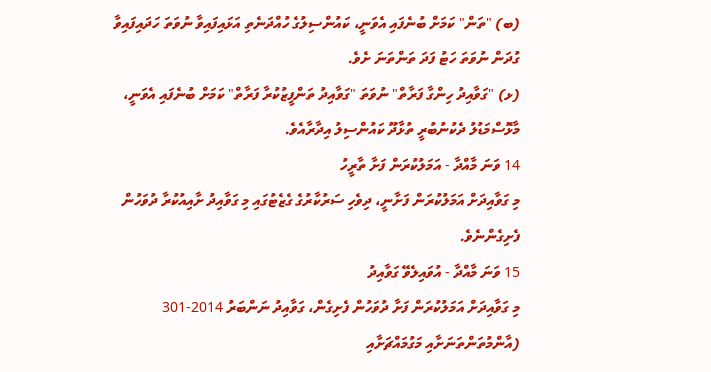(ބ) "ތަން" ކަމަށް ބުނެފައި އެވަނީ، ކައުންސިލުގެ ހުއްދަނެތި އަޅައިފައިވާ ނުވަތަ ހަދައިފައިވާ ގުދަން ނުވަތަ ހަޓު ފަދަ ތަންތަނަ ށެވެ.
(ޅ) "ގަވާއިދު ހިންގާ ފަރާތް" ނުވަތަ "ގަވާއިދު ތަންފީޒުކުރާ ފަރާތް" ކަމަށް ބުނެފައި އެވަނީ، މާޅޮސްމަޑުލު ދެކުނުބުރީ ތުޅާދޫ ކައުންސިލު އިދާރާއެވެ.
14 ވަނަ މާއްދާ - އަމަލުކުރަން ފަށާ ތާރީހު
މި ގަވާއިދަށް އަމަލުކުރަން ފަށާނީ، ދިވެހި ސަރުކާރުގެ ގެޒެޓުގައި މި ގަވާއިދު ށާއިއުކުރާ ދުވަހުން ފެށިގެންނެވެ.
15 ވަނަ މާއްދާ - އުވައިލެވޭ ގަވާއިދު
މި ގަވާއިދަށް އަމަލުކުރަން ފަށާ ދުވަހުން ފެށިގެން، ގަވާއިދު ނަންބަރު 2014-301 (އާންމުތަންތަނަށާއި މަގުމައްޗަށާއި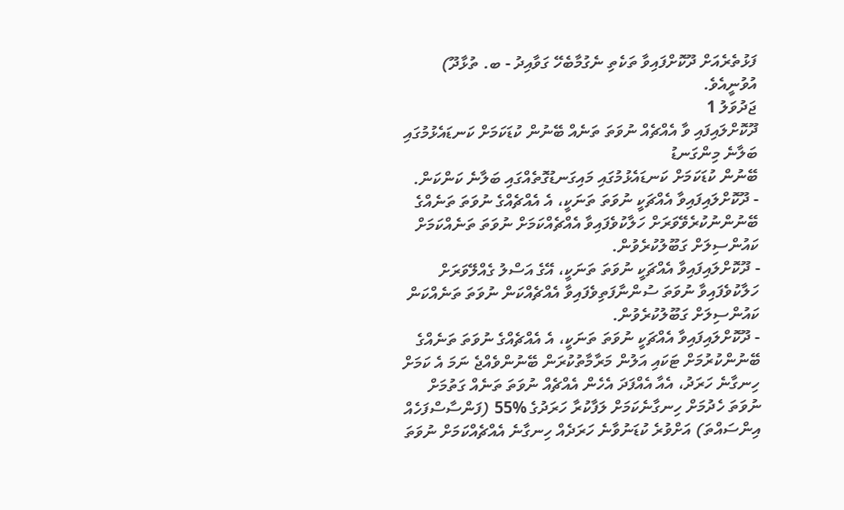ފަޅުތެރެއަށް ދޫކޮށްފައިވާ ތަކެތި ނެގުމާބެހޭ ގަވާއިދު - ބ. ތުޅާދޫ) އުވުނީއެވެ.
ޖަދުވަލު 1
ދޫކޮށްލައިފައި ވާ އެއްޗެއް ނުވަތަ ތަނެއް ބޭނުން ކުޑަކަމަށް ކަނޑައެޅުމުގައި ބަލާނެ މިންގަނޑު
ބޭނުން ކުޑަކަމަށް ކަނޑައެޅުމުގައި މައިގަނޑުގޮތެއްގައި ބަލާނެ ކަންކަން.
- ދޫކޮށްލައިފައިވާ އެއްޗަކީ ނުވަތަ ތަނަކީ، އެ އެއްޗެއްގެ ނުވަތަ ތަނެއްގެ ބޭނުންނުކުރެވޭވަރަށް ހަލާކުވެފައިވާ އެއްޗެއްކަމަށް ނުވަތަ ތަނެއްކަމަށް ކައުންސިލަށް ގަބޫލުކުރެވުން.
- ދޫކޮށްލައިފައިވާ އެއްޗަކީ ނުވަތަ ތަނަކީ، އޭގެ އަސްލު ގެއްލޭވަރަށް ހަލާކުވެފައިވާ ނުވަތަ ސުންނާފަތިވެފައިވާ އެއްޗެއްކަން ނުވަތަ ތަނެއްކަން ކައުންސިލަށް ގަބޫލުކުރެވުން.
- ދޫކޮށްލައިފައިވާ އެއްޗަކީ ނުވަތަ ތަނަކީ، އެ އެއްޗެއްގެ ނުވަތަ ތަނެއްގެ ބޭނުންކުރުމަށް ޓަކައި އަލުން މަރާމާތުކުރަން ބޭނުންވެއްޖެ ނަމަ އެ ކަމަށް ހިނގާނެ ހަރަދު، އެއާ އެއްފަދަ އެހެން އެއްޗެއް ނުވަތަ ތަނެއް ގަތުމަށް ނުވަތަ ހެދުމަށް ހިނގާނެކަމަށް ލަފާކުރާ ހަރަދުގެ %55 (ފަންސާސްފަހެއް އިންސައްތަ) އަށްވުރެ ކުޑަނުވާނެ ހަރަދެއް ހިނގާނެ އެއްޗެއްކަމަށް ނުވަތަ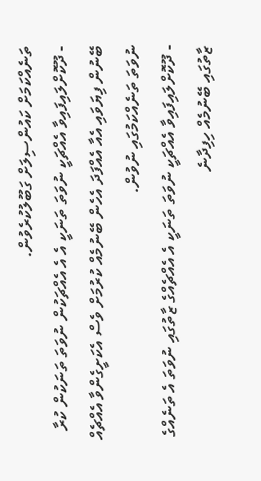ތަނެއްކަމަށް ކައުންސިލަށް ގަބޫލުކުރެވުން.
- ދޫކޮށްލައިފައިވާ އެއްޗަކީ ނުވަތަ ތަނަކީ އެ އެ އެއްޗަކުން ނުވަތަ ތަނަކުން ކުރާ ބޭނުން ފިޔަވައި އެއާ އެއްފަދަ އެހެން ބޭނުމެއް ކުރުމަށް ވެސް އެކަށީގެންވާ އެއްޗެއް ނުވަތަ ތަނެއްކަމުގައި ނުވުން.
- ދޫކޮށްލައިފައިވާ އެއްޗަކީ ނުވަތަ ތަނަކީ އެ އެއްޗެއްގެ ޒާތުގައި ނުވަތަ އެ ތަނެއްގެ ޒާތުގައި ބޭނުމެއް ހިފިދާނެ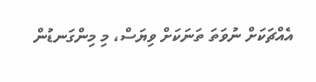އެއްޗަކަށް ނުވަތަ ތަނަކަށް ވިޔަސް، މި މިންގަނޑުން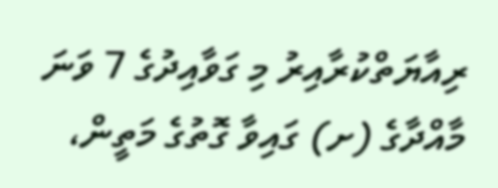ރިއާޔަތްކުރާއިރު މި ގަވާއިދުގެ 7 ވަނަ މާއްދާގެ (ށ) ގައިވާ ގޮތުގެ މަތީން،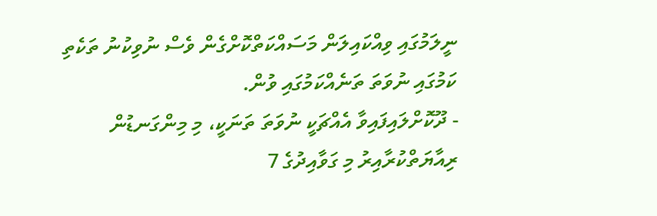ނީލަމުގައި ވިއްކައިލަން މަސައްކަތްކޮށްގެން ވެސް ނުވިކުނު ތަކެތި ކަމުގައި ނުވަތަ ތަނެއްކަމުގައި ވުން.
- ދޫކޮށްލައިފައިވާ އެއްޗަކީ ނުވަތަ ތަނަކީ، މި މިންގަނޑުން ރިއާޔަތްކުރާއިރު މި ގަވާއިދުގެ 7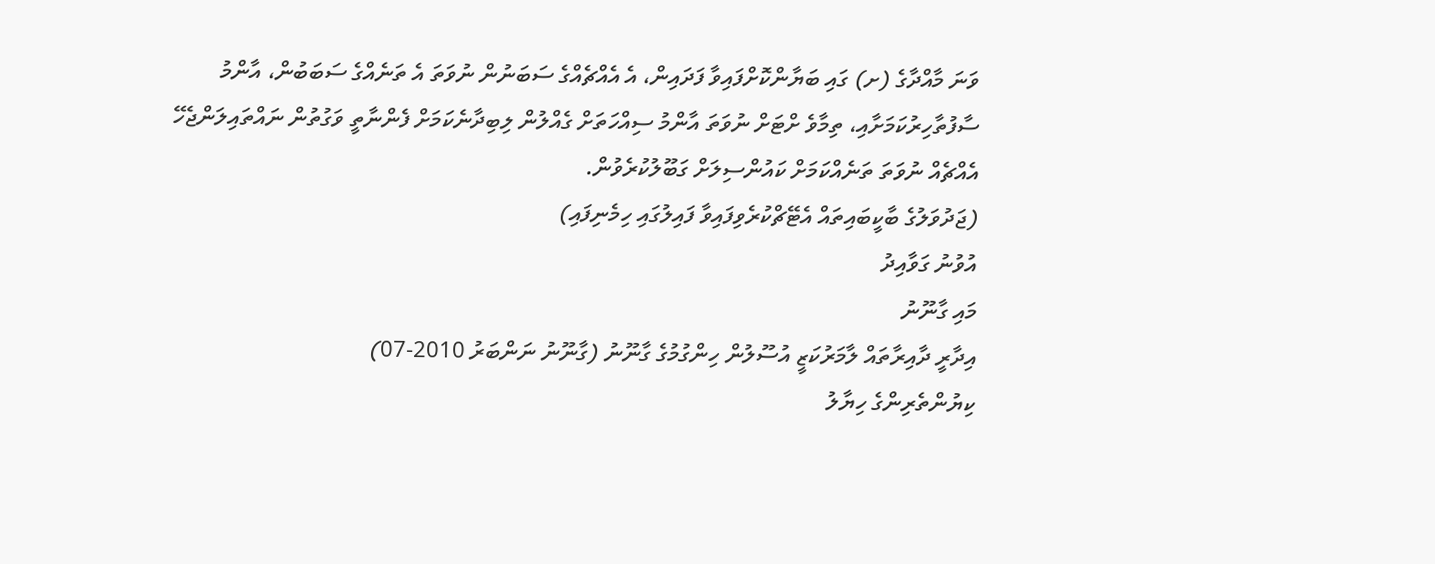ވަނަ މާއްދާގެ (ށ) ގައި ބަޔާންކޮށްފައިވާ ފަދައިން، އެ އެއްޗެއްގެ ސަބަނުން ނުވަތަ އެ ތަނެއްގެ ސަބަބުން، އާންމު ސާފުތާހިރުކަމަށާއި، ތިމާވެ ށްޓަށް ނުވަތަ އާންމު ސިއްހަތަށް ގެއްލުން ލިބިދާނެކަމަށް ފެންނާތީ ވަގުތުން ނައްތައިލަންޖެހޭ އެއްޗެއް ނުވަތަ ތަނެއްކަމަށް ކައުންސިލަށް ގަބޫލުކުރެވުން.
(ޖަދުވަލުގެ ބާކީބައިތައް އެޓޭޗްކުރެވިފައިވާ ފައިލުގައި ހިމެނިފައި)
އުވުނު ގަވާއިދު
މައި ގާނޫނު
އިދާރީ ދާއިރާތައް ލާމަރުކަޒީ އުސޫލުން ހިންގުމުގެ ގާނޫނު (ގާނޫނު ނަންބަރު 2010-07)
ކިޔުންތެރިންގެ ހިޔާލު